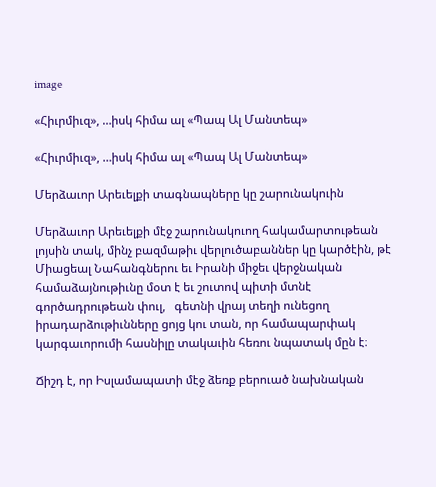image

«Հիւրմիւզ», …իսկ հիմա ալ «Պապ Ալ Մանտեպ»

«Հիւրմիւզ», …իսկ հիմա ալ «Պապ Ալ Մանտեպ»

Մերձաւոր Արեւելքի տագնապները կը շարունակուին

Մերձաւոր Արեւելքի մէջ շարունակուող հակամարտութեան լոյսին տակ, մինչ բազմաթիւ վերլուծաբաններ կը կարծէին, թէ Միացեալ Նահանգներու եւ Իրանի միջեւ վերջնական համաձայնութիւնը մօտ է եւ շուտով պիտի մտնէ գործադրութեան փուլ,   գետնի վրայ տեղի ունեցող իրադարձութիւնները ցոյց կու տան, որ համապարփակ կարգաւորումի հասնիլը տակաւին հեռու նպատակ մըն է։

Ճիշդ է, որ Իսլամապատի մէջ ձեռք բերուած նախնական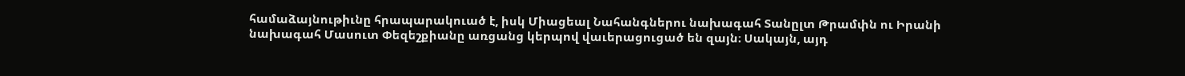համաձայնութիւնը հրապարակուած է, իսկ Միացեալ Նահանգներու նախագահ Տանըլտ Թրամփն ու Իրանի նախագահ Մասուտ Փեզեշքիանը առցանց կերպով վաւերացուցած են զայն։ Սակայն, այդ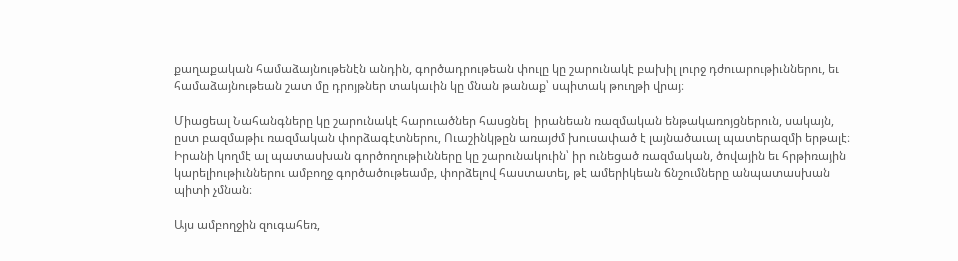քաղաքական համաձայնութենէն անդին, գործադրութեան փուլը կը շարունակէ բախիլ լուրջ դժուարութիւններու, եւ համաձայնութեան շատ մը դրոյթներ տակաւին կը մնան թանաք՝ սպիտակ թուղթի վրայ։

Միացեալ Նահանգները կը շարունակէ հարուածներ հասցնել  իրանեան ռազմական ենթակառոյցներուն, սակայն, ըստ բազմաթիւ ռազմական փորձագէտներու, Ուաշինկթըն առայժմ խուսափած է լայնածաւալ պատերազմի երթալէ։ Իրանի կողմէ ալ պատասխան գործողութիւնները կը շարունակուին՝ իր ունեցած ռազմական, ծովային եւ հրթիռային կարելիութիւններու ամբողջ գործածութեամբ, փորձելով հաստատել, թէ ամերիկեան ճնշումները անպատասխան պիտի չմնան։

Այս ամբողջին զուգահեռ,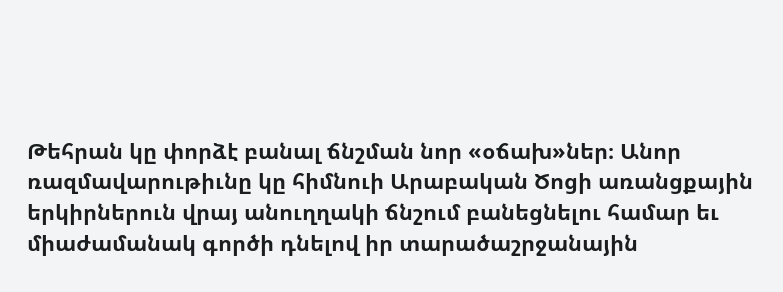Թեհրան կը փորձէ բանալ ճնշման նոր «օճախ»ներ։ Անոր ռազմավարութիւնը կը հիմնուի Արաբական Ծոցի առանցքային երկիրներուն վրայ անուղղակի ճնշում բանեցնելու համար եւ միաժամանակ գործի դնելով իր տարածաշրջանային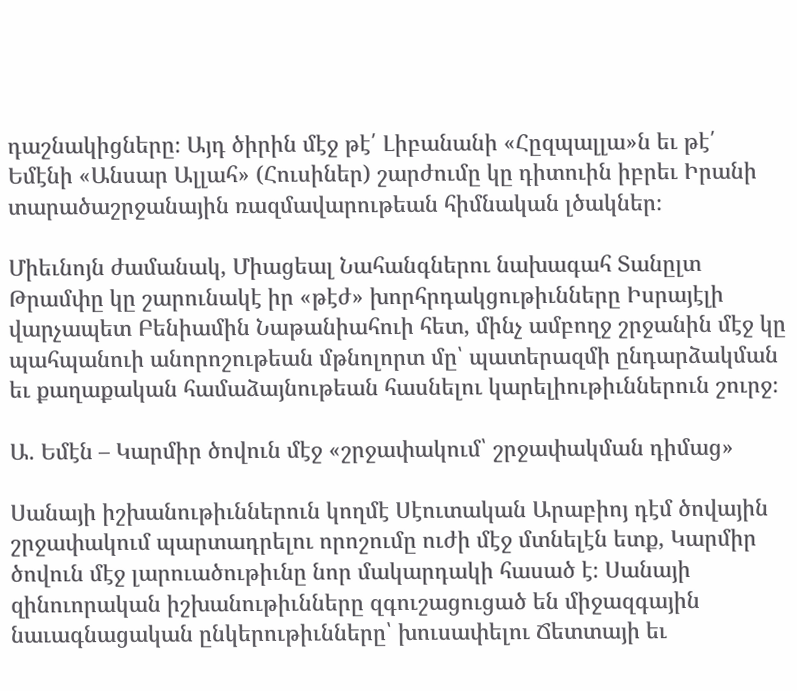դաշնակիցները։ Այդ ծիրին մէջ թէ՛ Լիբանանի «Հըզպալլա»ն եւ թէ՛ Եմէնի «Անսար Ալլահ» (Հուսիներ) շարժումը կը դիտուին իբրեւ Իրանի տարածաշրջանային ռազմավարութեան հիմնական լծակներ։

Միեւնոյն ժամանակ, Միացեալ Նահանգներու նախագահ Տանըլտ Թրամփը կը շարունակէ իր «թէժ» խորհրդակցութիւնները Իսրայէլի վարչապետ Բենիամին Նաթանիահուի հետ, մինչ ամբողջ շրջանին մէջ կը պահպանուի անորոշութեան մթնոլորտ մը՝ պատերազմի ընդարձակման եւ քաղաքական համաձայնութեան հասնելու կարելիութիւններուն շուրջ։

Ա. Եմէն – Կարմիր ծովուն մէջ «շրջափակում՝ շրջափակման դիմաց»

Սանայի իշխանութիւններուն կողմէ Սէուտական Արաբիոյ դէմ ծովային շրջափակում պարտադրելու որոշումը ուժի մէջ մտնելէն ետք, Կարմիր ծովուն մէջ լարուածութիւնը նոր մակարդակի հասած է։ Սանայի զինուորական իշխանութիւնները զգուշացուցած են միջազգային նաւագնացական ընկերութիւնները՝ խուսափելու Ճետտայի եւ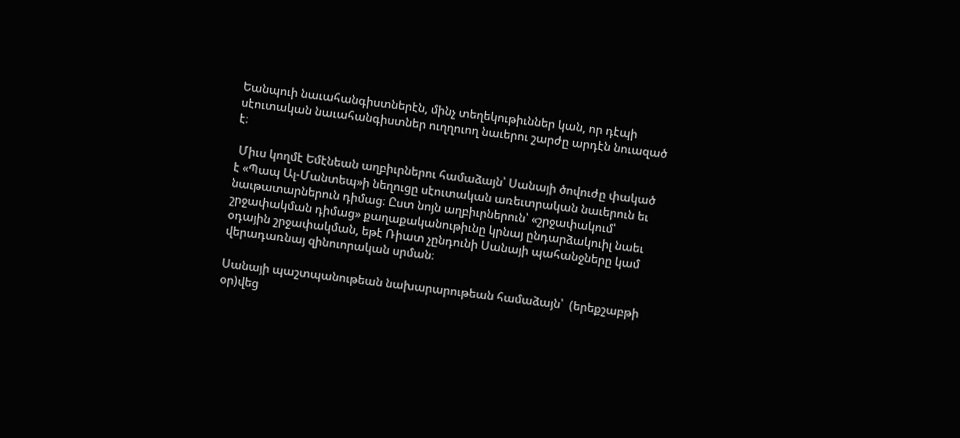Եանպուի նաւահանգիստներէն, մինչ տեղեկութիւններ կան, որ դէպի սէուտական նաւահանգիստներ ուղղուող նաւերու շարժը արդէն նուազած է։

 Միւս կողմէ Եմէնեան աղբիւրներու համաձայն՝ Սանայի ծովուժը փակած է «Պապ Ալ-Մանտեպ»ի նեղուցը սէուտական առեւտրական նաւերուն եւ նաւթատարներուն դիմաց։ Ըստ նոյն աղբիւրներուն՝ «շրջափակում՝ շրջափակման դիմաց» քաղաքականութիւնը կրնայ ընդարձակուիլ նաեւ օդային շրջափակման, եթէ Ռիատ չընդունի Սանայի պահանջները կամ վերադառնայ զինուորական սրման։

Սանայի պաշտպանութեան նախարարութեան համաձայն՝  (երեքշաբթի օր)վեց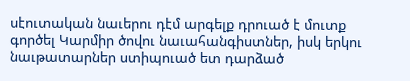սէուտական նաւերու դէմ արգելք դրուած է մուտք գործել Կարմիր ծովու նաւահանգիստներ, իսկ երկու նաւթատարներ ստիպուած ետ դարձած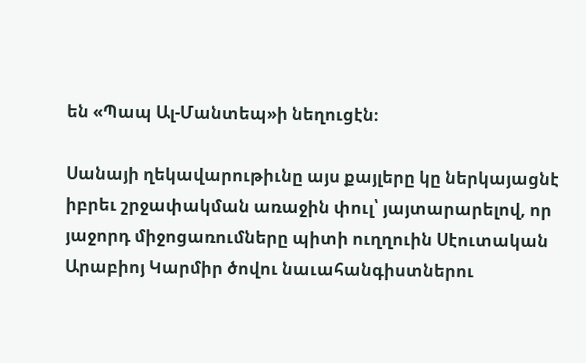են «Պապ Ալ-Մանտեպ»ի նեղուցէն։

Սանայի ղեկավարութիւնը այս քայլերը կը ներկայացնէ իբրեւ շրջափակման առաջին փուլ՝ յայտարարելով, որ յաջորդ միջոցառումները պիտի ուղղուին Սէուտական Արաբիոյ Կարմիր ծովու նաւահանգիստներու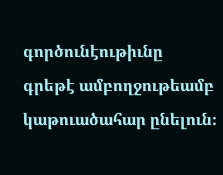գործունէութիւնը գրեթէ ամբողջութեամբ կաթուածահար ընելուն։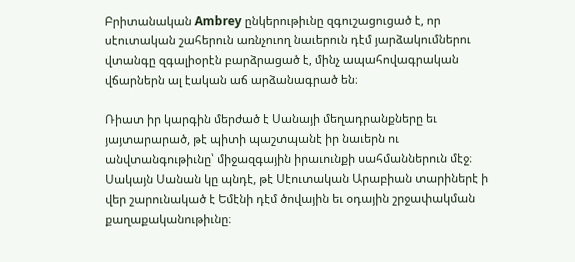Բրիտանական Ambrey ընկերութիւնը զգուշացուցած է, որ սէուտական շահերուն առնչուող նաւերուն դէմ յարձակումներու վտանգը զգալիօրէն բարձրացած է, մինչ ապահովագրական վճարներն ալ էական աճ արձանագրած են։

Ռիատ իր կարգին մերժած է Սանայի մեղադրանքները եւ յայտարարած, թէ պիտի պաշտպանէ իր նաւերն ու անվտանգութիւնը՝ միջազգային իրաւունքի սահմաններուն մէջ։ Սակայն Սանան կը պնդէ, թէ Սէուտական Արաբիան տարիներէ ի վեր շարունակած է Եմէնի դէմ ծովային եւ օդային շրջափակման քաղաքականութիւնը։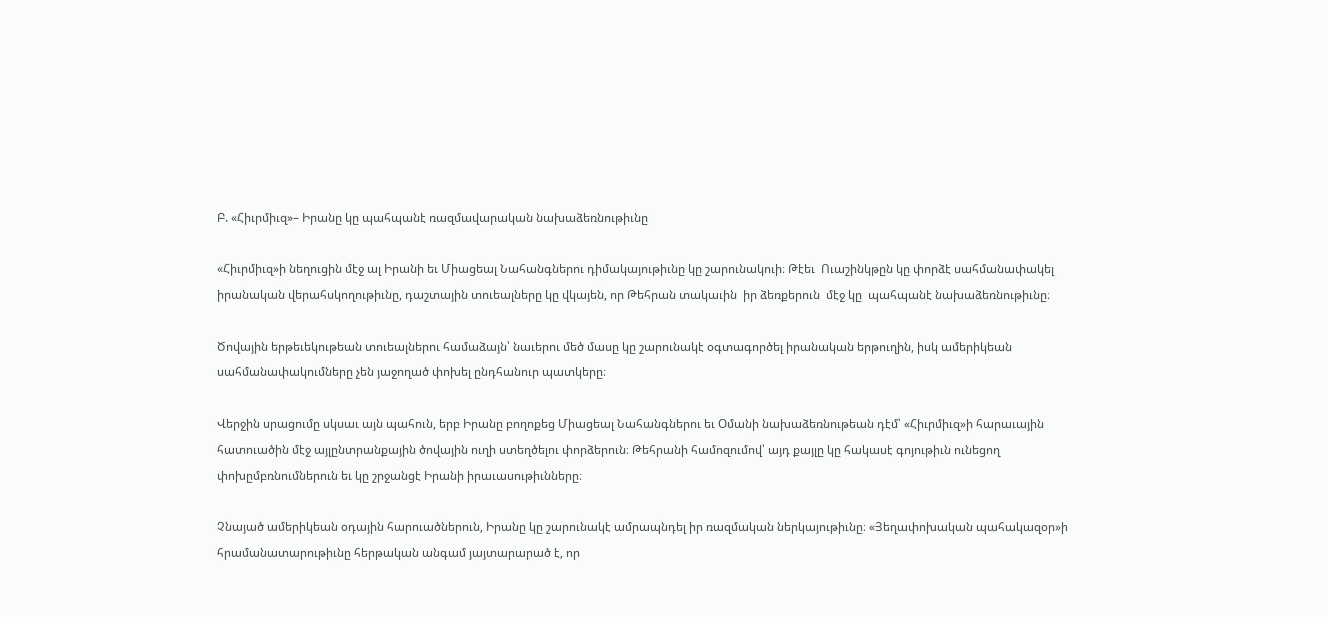Բ. «Հիւրմիւզ»– Իրանը կը պահպանէ ռազմավարական նախաձեռնութիւնը

«Հիւրմիւզ»ի նեղուցին մէջ ալ Իրանի եւ Միացեալ Նահանգներու դիմակայութիւնը կը շարունակուի։ Թէեւ  Ուաշինկթըն կը փորձէ սահմանափակել իրանական վերահսկողութիւնը, դաշտային տուեալները կը վկայեն, որ Թեհրան տակաւին  իր ձեռքերուն  մէջ կը  պահպանէ նախաձեռնութիւնը։

Ծովային երթեւեկութեան տուեալներու համաձայն՝ նաւերու մեծ մասը կը շարունակէ օգտագործել իրանական երթուղին, իսկ ամերիկեան սահմանափակումները չեն յաջողած փոխել ընդհանուր պատկերը։

Վերջին սրացումը սկսաւ այն պահուն, երբ Իրանը բողոքեց Միացեալ Նահանգներու եւ Օմանի նախաձեռնութեան դէմ՝ «Հիւրմիւզ»ի հարաւային հատուածին մէջ այլընտրանքային ծովային ուղի ստեղծելու փորձերուն։ Թեհրանի համոզումով՝ այդ քայլը կը հակասէ գոյութիւն ունեցող փոխըմբռնումներուն եւ կը շրջանցէ Իրանի իրաւասութիւնները։

Չնայած ամերիկեան օդային հարուածներուն, Իրանը կը շարունակէ ամրապնդել իր ռազմական ներկայութիւնը։ «Յեղափոխական պահակազօր»ի հրամանատարութիւնը հերթական անգամ յայտարարած է, որ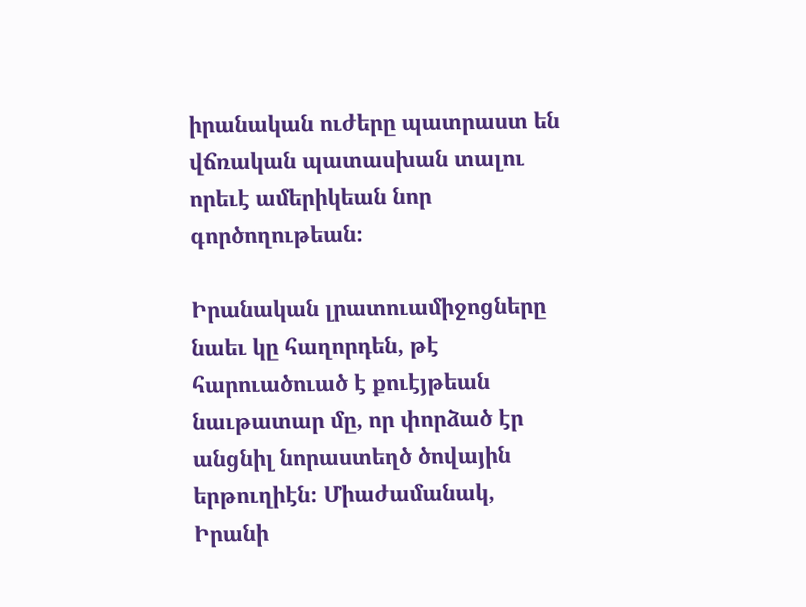իրանական ուժերը պատրաստ են վճռական պատասխան տալու որեւէ ամերիկեան նոր գործողութեան։

Իրանական լրատուամիջոցները նաեւ կը հաղորդեն, թէ հարուածուած է քուէյթեան  նաւթատար մը, որ փորձած էր անցնիլ նորաստեղծ ծովային երթուղիէն։ Միաժամանակ, Իրանի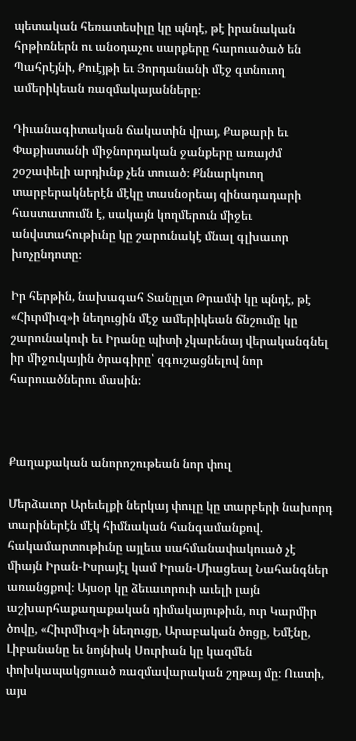պետական հեռատեսիլը կը պնդէ, թէ իրանական հրթիռներն ու անօդաչու սարքերը հարուածած են Պահրէյնի, Քուէյթի եւ Յորդանանի մէջ գտնուող ամերիկեան ռազմակայանները։

Դիւանագիտական ճակատին վրայ, Քաթարի եւ Փաքիստանի միջնորդական ջանքերը առայժմ շօշափելի արդիւնք չեն տուած։ Քննարկուող տարբերակներէն մէկը տասնօրեայ զինադադարի հաստատումն է, սակայն կողմերուն միջեւ անվստահութիւնը կը շարունակէ մնալ գլխաւոր խոչընդոտը։

Իր հերթին, նախագահ Տանըլտ Թրամփ կը պնդէ, թէ «Հիւրմիւզ»ի նեղուցին մէջ ամերիկեան ճնշումը կը շարունակուի եւ Իրանը պիտի չկարենայ վերականգնել իր միջուկային ծրագիրը՝ զգուշացնելով նոր հարուածներու մասին։



Քաղաքական անորոշութեան նոր փուլ

Մերձաւոր Արեւելքի ներկայ փուլը կը տարբերի նախորդ տարիներէն մէկ հիմնական հանգամանքով. հակամարտութիւնը այլեւս սահմանափակուած չէ միայն Իրան-Իսրայէլ կամ Իրան-Միացեալ Նահանգներ առանցքով։ Այսօր կը ձեւաւորուի աւելի լայն աշխարհաքաղաքական դիմակայութիւն, ուր Կարմիր ծովը, «Հիւրմիւզ»ի նեղուցը, Արաբական ծոցը, Եմէնը, Լիբանանը եւ նոյնիսկ Սուրիան կը կազմեն փոխկապակցուած ռազմավարական շղթայ մը։ Ուստի, այս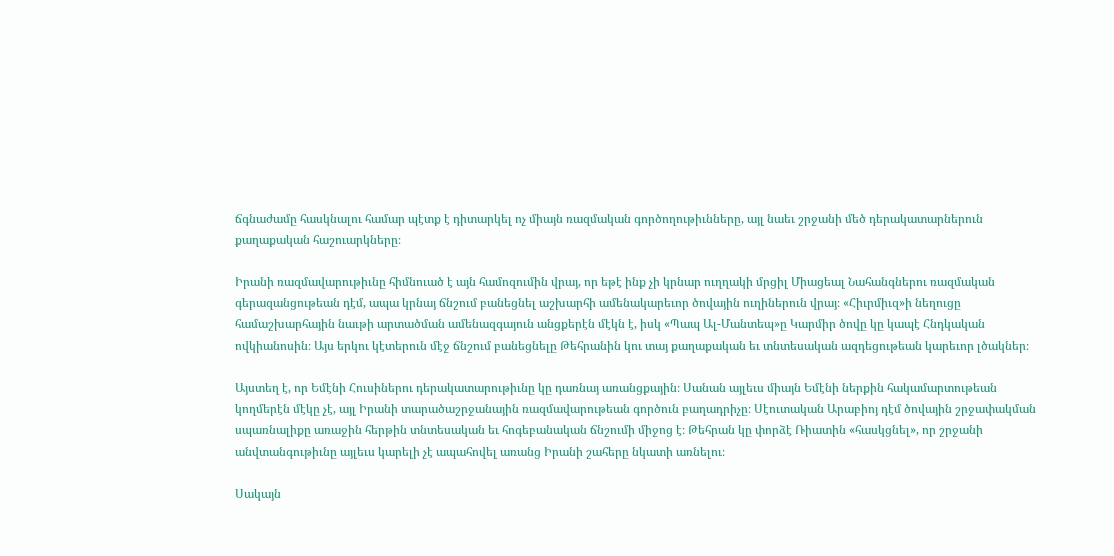ճգնաժամը հասկնալու համար պէտք է դիտարկել ոչ միայն ռազմական գործողութիւնները, այլ նաեւ շրջանի մեծ դերակատարներուն քաղաքական հաշուարկները։

Իրանի ռազմավարութիւնը հիմնուած է այն համոզումին վրայ, որ եթէ ինք չի կրնար ուղղակի մրցիլ Միացեալ Նահանգներու ռազմական գերազանցութեան դէմ, ապա կրնայ ճնշում բանեցնել աշխարհի ամենակարեւոր ծովային ուղիներուն վրայ։ «Հիւրմիւզ»ի նեղուցը համաշխարհային նաւթի արտածման ամենազգայուն անցքերէն մէկն է, իսկ «Պապ Ալ-Մանտեպ»ը Կարմիր ծովը կը կապէ Հնդկական ովկիանոսին։ Այս երկու կէտերուն մէջ ճնշում բանեցնելը Թեհրանին կու տայ քաղաքական եւ տնտեսական ազդեցութեան կարեւոր լծակներ։

Այստեղ է, որ Եմէնի Հուսիներու դերակատարութիւնը կը դառնայ առանցքային։ Սանան այլեւս միայն Եմէնի ներքին հակամարտութեան կողմերէն մէկը չէ, այլ Իրանի տարածաշրջանային ռազմավարութեան գործուն բաղադրիչը։ Սէուտական Արաբիոյ դէմ ծովային շրջափակման սպառնալիքը առաջին հերթին տնտեսական եւ հոգեբանական ճնշումի միջոց է։ Թեհրան կը փորձէ Ռիատին «հասկցնել», որ շրջանի անվտանգութիւնը այլեւս կարելի չէ ապահովել առանց Իրանի շահերը նկատի առնելու։

Սակայն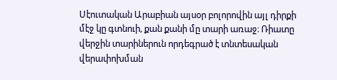Սէուտական Արաբիան այսօր բոլորովին այլ դիրքի մէջ կը գտնուի, քան քանի մը տարի առաջ։ Ռիատը վերջին տարիներուն որդեգրած է տնտեսական վերափոխման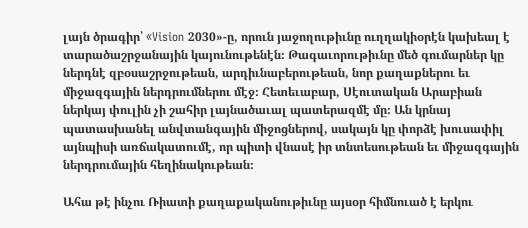լայն ծրագիր՝ «Vision 2030»-ը, որուն յաջողութիւնը ուղղակիօրէն կախեալ է տարածաշրջանային կայունութենէն։ Թագաւորութիւնը մեծ գումարներ կը ներդնէ զբօսաշրջութեան, արդիւնաբերութեան, նոր քաղաքներու եւ միջազգային ներդրումներու մէջ։ Հետեւաբար, Սէուտական Արաբիան ներկայ փուլին չի շահիր լայնածաւալ պատերազմէ մը։ Ան կրնայ պատասխանել անվտանգային միջոցներով, սակայն կը փորձէ խուսափիլ այնպիսի առճակատումէ, որ պիտի վնասէ իր տնտեսութեան եւ միջազգային ներդրումային հեղինակութեան։

Ահա թէ ինչու Ռիատի քաղաքականութիւնը այսօր հիմնուած է երկու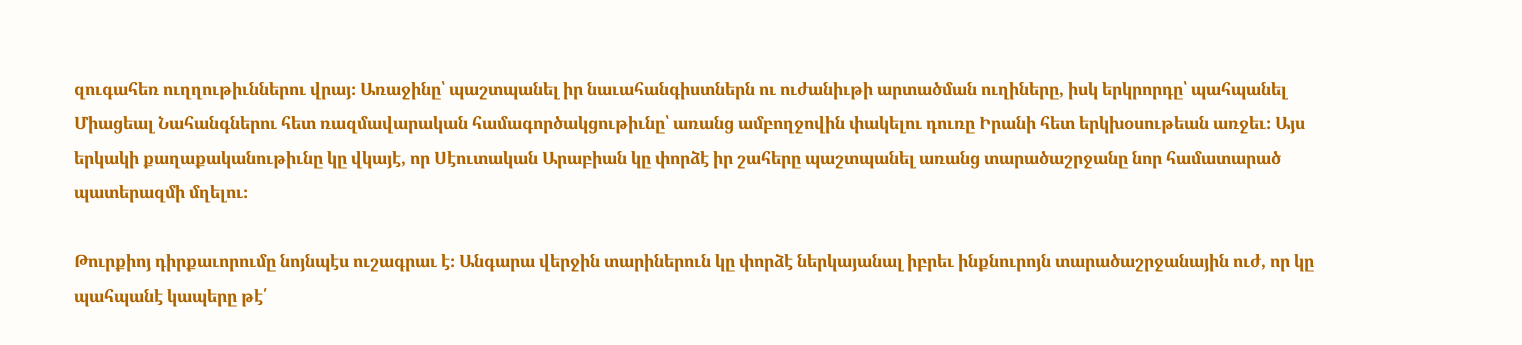զուգահեռ ուղղութիւններու վրայ։ Առաջինը՝ պաշտպանել իր նաւահանգիստներն ու ուժանիւթի արտածման ուղիները, իսկ երկրորդը՝ պահպանել Միացեալ Նահանգներու հետ ռազմավարական համագործակցութիւնը՝ առանց ամբողջովին փակելու դուռը Իրանի հետ երկխօսութեան առջեւ։ Այս երկակի քաղաքականութիւնը կը վկայէ, որ Սէուտական Արաբիան կը փորձէ իր շահերը պաշտպանել առանց տարածաշրջանը նոր համատարած պատերազմի մղելու։

Թուրքիոյ դիրքաւորումը նոյնպէս ուշագրաւ է։ Անգարա վերջին տարիներուն կը փորձէ ներկայանալ իբրեւ ինքնուրոյն տարածաշրջանային ուժ, որ կը պահպանէ կապերը թէ՛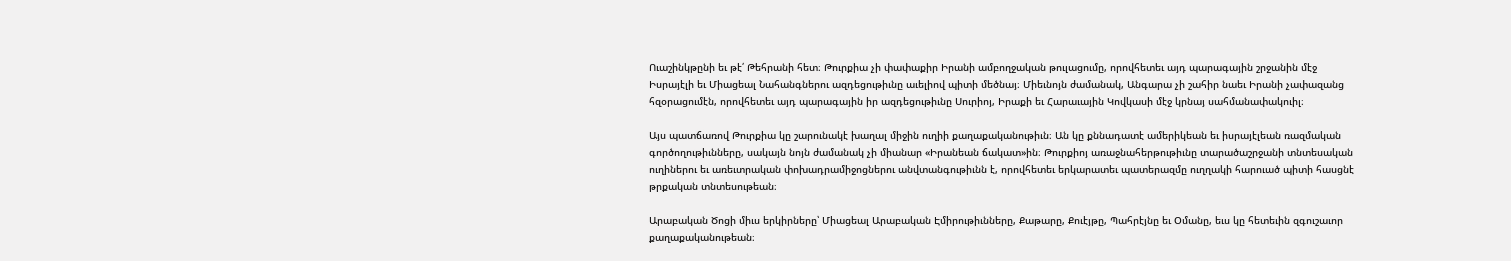Ուաշինկթընի եւ թէ՛ Թեհրանի հետ։ Թուրքիա չի փափաքիր Իրանի ամբողջական թուլացումը, որովհետեւ այդ պարագային շրջանին մէջ Իսրայէլի եւ Միացեալ Նահանգներու ազդեցութիւնը աւելիով պիտի մեծնայ։ Միեւնոյն ժամանակ, Անգարա չի շահիր նաեւ Իրանի չափազանց հզօրացումէն, որովհետեւ այդ պարագային իր ազդեցութիւնը Սուրիոյ, Իրաքի եւ Հարաւային Կովկասի մէջ կրնայ սահմանափակուիլ։

Այս պատճառով Թուրքիա կը շարունակէ խաղալ միջին ուղիի քաղաքականութիւն։ Ան կը քննադատէ ամերիկեան եւ իսրայէլեան ռազմական գործողութիւնները, սակայն նոյն ժամանակ չի միանար «Իրանեան ճակատ»ին։ Թուրքիոյ առաջնահերթութիւնը տարածաշրջանի տնտեսական ուղիներու եւ առեւտրական փոխադրամիջոցներու անվտանգութիւնն է, որովհետեւ երկարատեւ պատերազմը ուղղակի հարուած պիտի հասցնէ  թրքական տնտեսութեան։

Արաբական Ծոցի միւս երկիրները՝ Միացեալ Արաբական Էմիրութիւնները, Քաթարը, Քուէյթը, Պահրէյնը եւ Օմանը, եւս կը հետեւին զգուշաւոր քաղաքականութեան։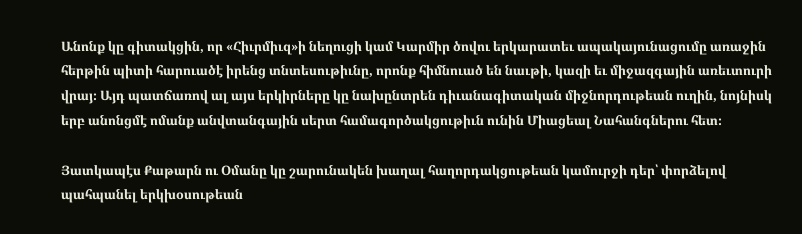Անոնք կը գիտակցին, որ «Հիւրմիւզ»ի նեղուցի կամ Կարմիր ծովու երկարատեւ ապակայունացումը առաջին հերթին պիտի հարուածէ իրենց տնտեսութիւնը, որոնք հիմնուած են նաւթի, կազի եւ միջազգային առեւտուրի վրայ։ Այդ պատճառով ալ այս երկիրները կը նախընտրեն դիւանագիտական միջնորդութեան ուղին, նոյնիսկ երբ անոնցմէ ոմանք անվտանգային սերտ համագործակցութիւն ունին Միացեալ Նահանգներու հետ։

Յատկապէս Քաթարն ու Օմանը կը շարունակեն խաղալ հաղորդակցութեան կամուրջի դեր՝ փորձելով պահպանել երկխօսութեան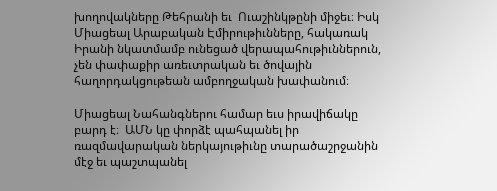խողովակները Թեհրանի եւ  Ուաշինկթընի միջեւ։ Իսկ Միացեալ Արաբական Էմիրութիւնները, հակառակ Իրանի նկատմամբ ունեցած վերապահութիւններուն, չեն փափաքիր առեւտրական եւ ծովային հաղորդակցութեան ամբողջական խափանում։

Միացեալ Նահանգներու համար եւս իրավիճակը բարդ է։  ԱՄՆ կը փորձէ պահպանել իր ռազմավարական ներկայութիւնը տարածաշրջանին մէջ եւ պաշտպանել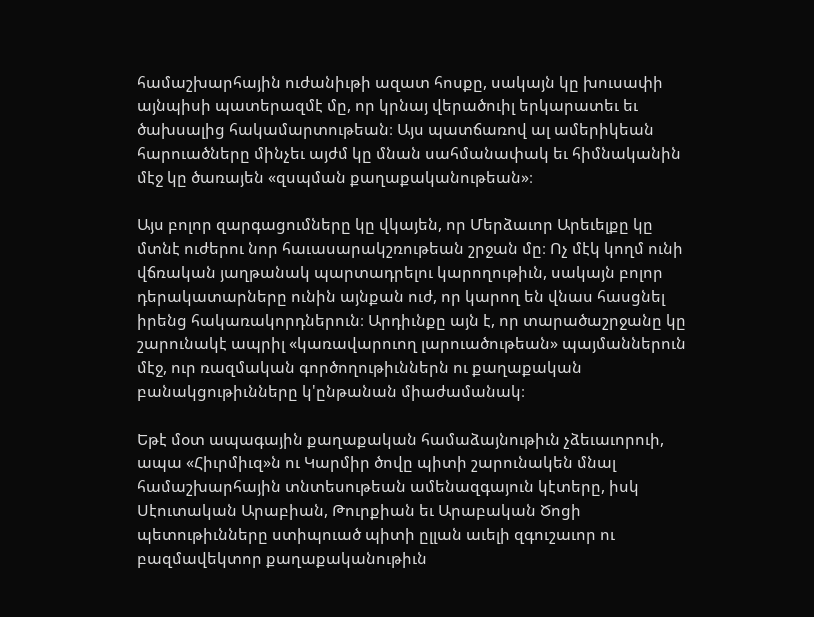համաշխարհային ուժանիւթի ազատ հոսքը, սակայն կը խուսափի այնպիսի պատերազմէ մը, որ կրնայ վերածուիլ երկարատեւ եւ ծախսալից հակամարտութեան։ Այս պատճառով ալ ամերիկեան հարուածները մինչեւ այժմ կը մնան սահմանափակ եւ հիմնականին մէջ կը ծառայեն «զսպման քաղաքականութեան»։

Այս բոլոր զարգացումները կը վկայեն, որ Մերձաւոր Արեւելքը կը մտնէ ուժերու նոր հաւասարակշռութեան շրջան մը։ Ոչ մէկ կողմ ունի վճռական յաղթանակ պարտադրելու կարողութիւն, սակայն բոլոր դերակատարները ունին այնքան ուժ, որ կարող են վնաս հասցնել իրենց հակառակորդներուն։ Արդիւնքը այն է, որ տարածաշրջանը կը շարունակէ ապրիլ «կառավարուող լարուածութեան» պայմաններուն մէջ, ուր ռազմական գործողութիւններն ու քաղաքական բանակցութիւնները կ'ընթանան միաժամանակ։

Եթէ մօտ ապագային քաղաքական համաձայնութիւն չձեւաւորուի, ապա «Հիւրմիւզ»ն ու Կարմիր ծովը պիտի շարունակեն մնալ համաշխարհային տնտեսութեան ամենազգայուն կէտերը, իսկ Սէուտական Արաբիան, Թուրքիան եւ Արաբական Ծոցի պետութիւնները ստիպուած պիտի ըլլան աւելի զգուշաւոր ու բազմավեկտոր քաղաքականութիւն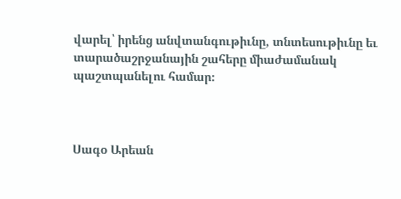վարել՝ իրենց անվտանգութիւնը, տնտեսութիւնը եւ տարածաշրջանային շահերը միաժամանակ պաշտպանելու համար։



Սագօ Արեան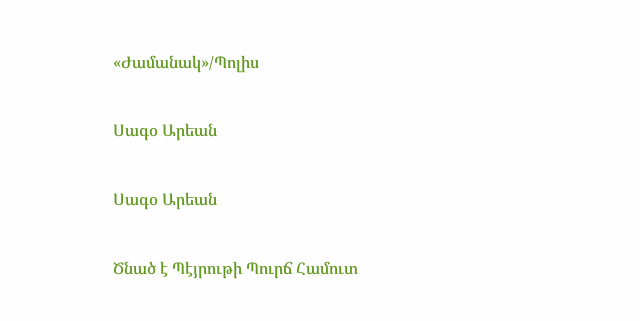«Ժամանակ»/Պոլիս

Սագօ Արեան

Սագօ Արեան

Ծնած է Պէյրութի Պուրճ Համուտ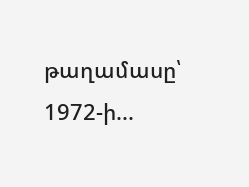թաղամասը՝ 1972-ի...